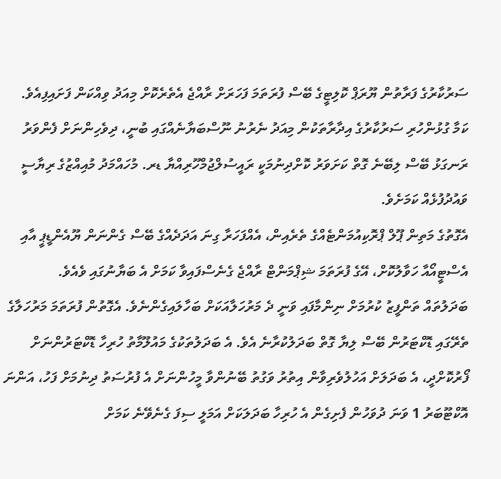ސަރުކާރުގެ ފަރާތުން ޔޫރަޕް ކޮލިޓީގެ ބޭސް ފުރަތަމަ ފަހަރަށް ރާއްޖެ އެތެރެކޮށް މިއަދު ވިއްކަން ފަށައިފިއެވެ.
ކަމާ ގުޅުންހުރި ސަރުކާރުގެ އިދާރާތަކުން މިއަދު ނެރުނު ނޫސްބަޔާނެއްގައި ބުނީ، ދިވެހިންނަށް ފެންވަރު ރަނގަޅު ބޭސް ލިބޭނެ ގޮތް ކަށަވަރު ކޮށްދިނުމަކީ ރައީސުލްޖުމްހޫރިއްޔާ ޑރ. މުހައްމަދު މުއިއްޒުގެ ރިޔާސީ ވައުދުފުޅެއް ކަމަށެވެ.
އެގޮތުގެ މަތިން ޕޫލް ޕްރޮކިއުމަންޓެއްގެ ތެރެއިން، އެއްފަހަރާ ގިނަ އަދަދެއްގެ ބޭސް ގެންނަން ޔޫއެންޑީޕީ އާއި އެސްޓީއޯއާ ހަވާލުކޮށް، އޭގެ ފުރަތަމަ ޝިޕްމަންޓް ރާއްޖެ ގެނެސްފައިވާ ކަމަށް އެ ބަޔާނުގައި ވެއެވެ.
ބަދަލުތައް ތަންފީޒު ކުރުމަށް ނިންމާފައި ވަނީ ދެ މަރުހަލާއަކަށް ބަހާލައިގެންނެވެ. އެގޮތުން ފުރަތަމަ މަރުހަލާގެ ތެރޭގައި ޑޮކްޓަރުން ބޭސް ލިޔާ ގޮތް ބަދަލުކުރާނެ އެވެ. އެ ބަދަލުތަކުގެ މައުލޫމާތު ހުރިހާ ޑޮކްޓަރުންނަށް ފޯރުކޮށްދީ، އެ ބަދަލަށް އަހުލުވެރިވާން އިތުރު ވަގުތު ބޭނުންވާ މީހުންނަށް އެ ފުރުސަތު ދިނުމަށް ފަހު، އަންނަ އޮކްޓޫބަރު 1 ވަނަ ދުވަހުން ފެށިގެން އެ ހުރިހާ ބަދަލަކަށް އަމަލީ ސިފަ ގެނެވޭނެ ކަމަށް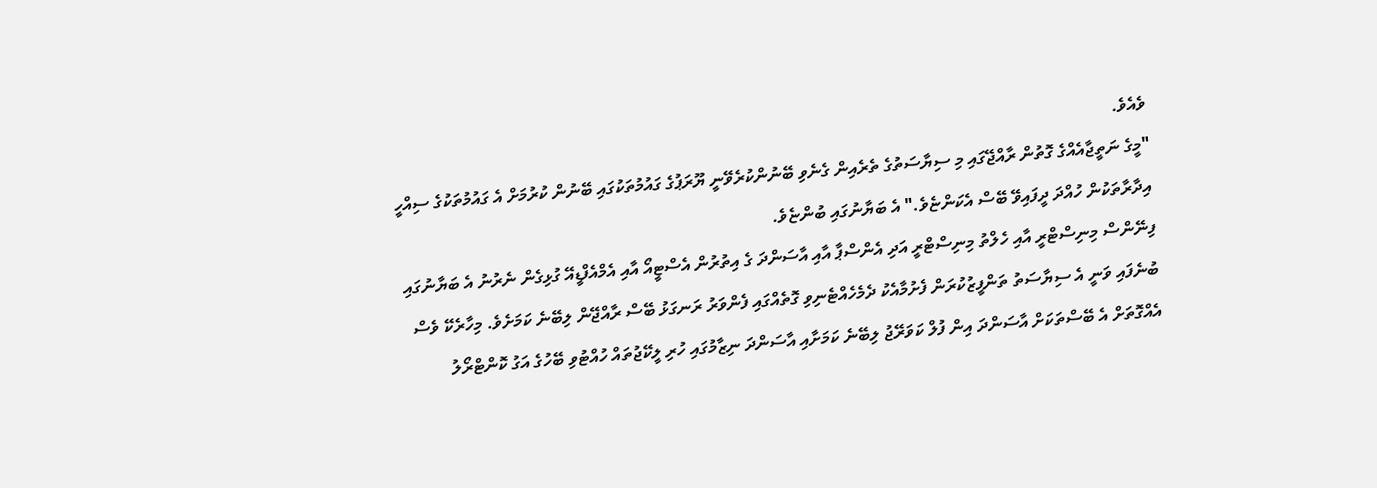ވެއެވެ.
"މީގެ ނަތީޖާއެއްގެ ގޮތުން ރާއްޖޭގައި މި ސިޔާސަތުގެ ތެރެއިން ގެނެވި ބޭނުންކުރެވޭނީ ޔޫރަޕުގެ ގައުމުތަކުގައި ބޭނުން ކުރުމަށް އެ ގައުމުތަކުގެ ސިއްހީ އިދާރާތަކުން ހުއްދަ ދީފައިވޭ ބޭސް އެކަންޏެވެ." އެ ބަޔާނުގައި ބުންޏެވެ.
ފިނޭންސް މިނިސްޓްރީ އާއި ހެލްތު މިނިސްޓްރީ އަދި އެންސްޕާ އާއި އާސަންދަ ގެ އިތުރުން އެސްޓީއޯ އާއި އެމްއެފްޑީއޭ ގުޅިގެން ނެރުނު އެ ބަޔާނުގައި ބުނެފައި ވަނީ އެ ސިޔާސަތު ތަންފީޒުކުރަން ފެށުމާއެކު ދެމެހެއްޓެނިވި ގޮތެއްގައި ފެންވަރު ރަނގަޅު ބޭސް ރާއްޖޭން ލިބޭނެ ކަމަށެވެ. މިހާރެކޭ ވެސް އެއްގޮތަށް އެ ބޭސްތަކަށް އާސަންދަ އިން ފުލް ކަވަރޭޖު ލިބޭނެ ކަމަށާއި އާސަންދަ ނިޒާމުގައި ހުރި ލީކޭޖުތައް ހުއްޓުވި ބޭހުގެ އަގު ކޮންޓްރޯލު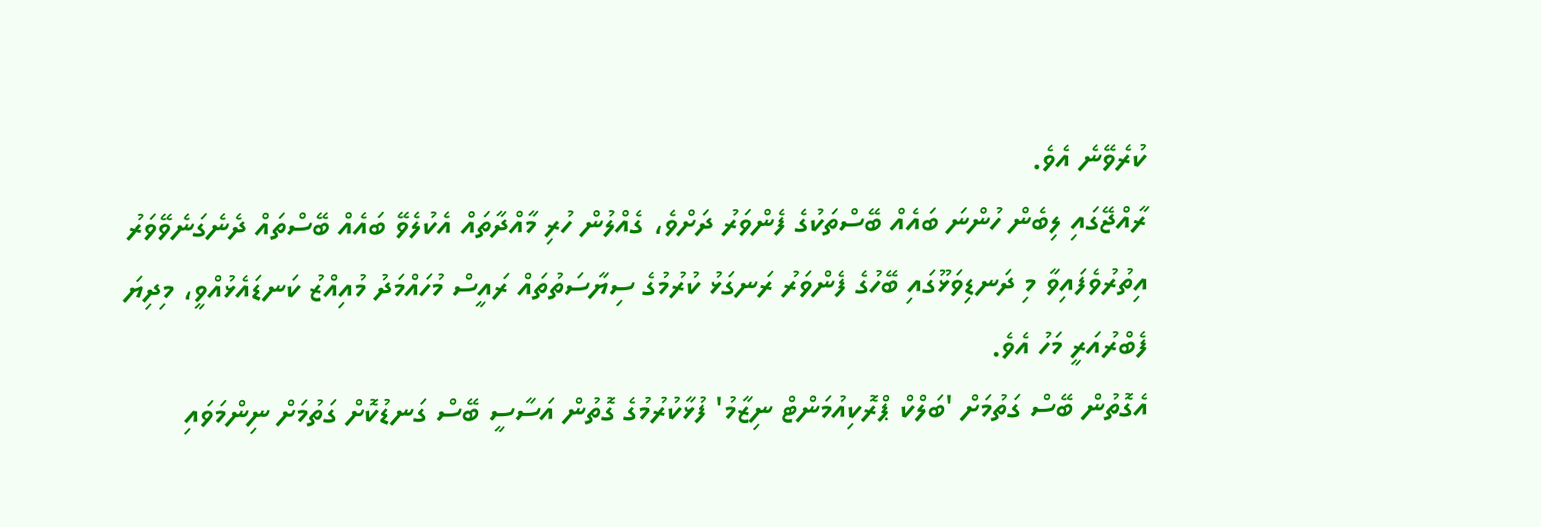ކުރެވޭނެ އެވެ.
ރާއްޖޭގައި ލިބެން ހުންނަ ބައެއް ބޭސްތަކުގެ ފެންވަރު ދަށްވެ، ގެއްލުން ހުރި މާއްދާތައް އެކުލެވޭ ބައެއް ބޭސްތައް ދެނެގަނެވޭވަރު އިތުރުވެފައިވާ މި ދަނޑިވަޅޫގައި ބޭހުގެ ފެންވަރު ރަނގަޅު ކުރުމުގެ ސިޔާސަތުތައް ރައީސް މުހައްމަދު މުއިއްޒު ކަނޑައެޅުއްވީ، މިދިޔަ ފެބްރުއަރީ މަހު އެވެ.
އެގޮތުން ބޭސް ގަތުމަށް 'ބަލްކް ޕްރޮކިއުމަންޓް ނިޒާމު' ފުޅާކުރުމުގެ ގޮތުން އަސާސީ ބޭސް ގަނޑުކޮށް ގަތުމަށް ނިންމަވައި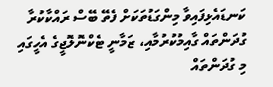ކަނޑައެޅިފައިވާ މިންގަޑުތަކަށް ފެތޭ ބޭސް ރައްކާކުރާ ގުދަންތައް ގާއިމުކުރުމާއި، ޒަމާނީ ޓެކްނޮލޮޖީގެ އެހީގައި މި ގުދަންތައް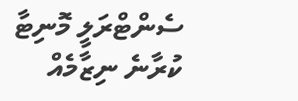ސެންޓްރަލީ މޮނިޓާ ކުރާނެ ނިޒާމެއް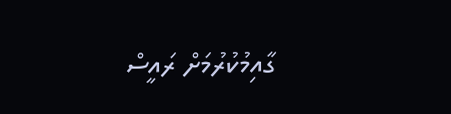ގާއިމުކުރުމަށް ރައީސް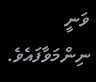ވަނީ ނިންމަވާފައެވެ.